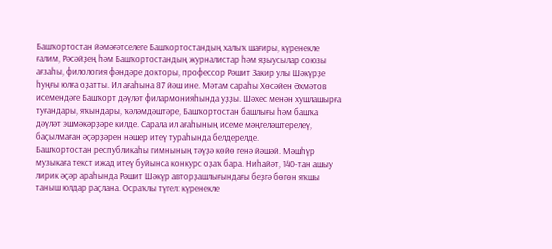Башҡортостан йәмәғәтселеге Башҡортостандың халыҡ шағиры, күренекле ғалим, Рәсәйҙең һәм Башҡортостандың журналистар һәм яҙыусылар союзы ағзаһы, филология фәндәре докторы, профессор Рәшит Закир улы Шәкүрҙе һуңғы юлға оҙатты. Ил ағаһына 87 йәш ине. Мәтам сараһы Хөсәйен Әхмәтов исемендәге Башҡорт дәүләт филармонияһында уҙҙы. Шәхес менән хушлашырға туғандары, яҡындары, ҡәләмдәштәре, Башҡортостан башлығы һәм башҡа дәүләт эшмәкәрҙәре килде. Сарала ил ағаһының исеме мәңгеләштерелеү, баҫылмаған әҫәрҙәрен нәшер итеү тураһында белдерелде.
Башҡортостан республикаһы гимнының тәүҙә көйө генә йәшәй. Мәшһүр музыкаға текст ижад итеү буйынса конкурс оҙаҡ бара. Ниһайәт, 140-тан ашыу лирик әҫәр араһында Рәшит Шәкүр авторҙашлығындағы беҙгә бөгөн яҡшы таныш юлдар раҫлана. Осраҡлы түгел: күренекле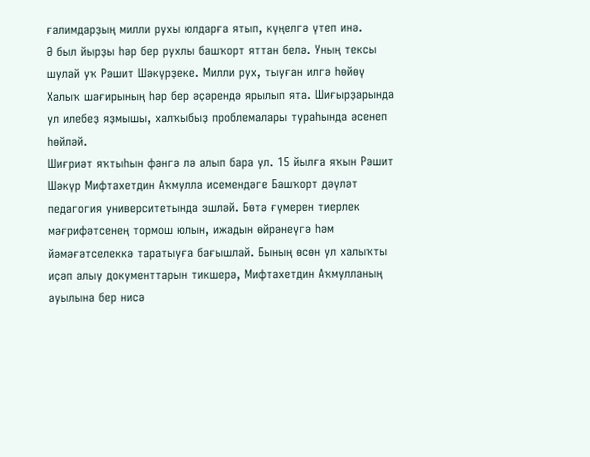ғалимдарҙың милли рухы юлдарға ятып, күңелгә үтеп инә.
Ә был йырҙы һәр бер рухлы башҡорт яттан белә. Уның тексы шулай уҡ Рәшит Шәкүрҙеке. Милли рух, тыуған илгә һөйөү Халыҡ шағирының һәр бер әҫәрендә ярылып ята. Шиғырҙарында ул илебеҙ яҙмышы, халҡыбыҙ проблемалары тураһында әсенеп һөйләй.
Шиғриәт яҡтыһын фәнгә лә алып бара ул. 15 йылға яҡын Рәшит Шәкүр Мифтахетдин Аҡмулла исемендәге Башҡорт дәүләт педагогия университетында эшләй. Бөтә ғүмерен тиерлек мәғрифәтсенең тормош юлын, ижадын өйрәнеүгә һәм йәмәғәтселеккә таратыуға бағышлай. Бының өсөн ул халыҡты иҫәп алыу документтарын тикшерә, Мифтахетдин Аҡмулланың ауылына бер нисә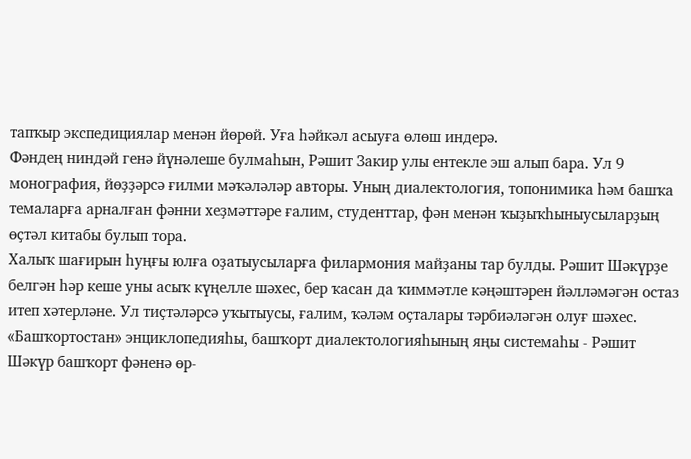тапҡыр экспедициялар менән йөрөй. Уға һәйкәл асыуға өлөш индерә.
Фәндең ниндәй генә йүнәлеше булмаһын, Рәшит Закир улы ентекле эш алып бара. Ул 9 монография, йөҙҙәрсә ғилми мәҡәләләр авторы. Уның диалектология, топонимика һәм башҡа темаларға арналған фәнни хеҙмәттәре ғалим, студенттар, фән менән ҡыҙыҡһыныусыларҙың өҫтәл китабы булып тора.
Халыҡ шағирын һуңғы юлға оҙатыусыларға филармония майҙаны тар булды. Рәшит Шәкүрҙе белгән һәр кеше уны асыҡ күңелле шәхес, бер ҡасан да ҡиммәтле кәңәштәрен йәлләмәгән остаз итеп хәтерләне. Ул тиҫтәләрсә уҡытыусы, ғалим, ҡәләм оҫталары тәрбиәләгән олуғ шәхес.
«Башҡортостан» энциклопедияһы, башҡорт диалектологияһының яңы системаһы - Рәшит Шәкүр башҡорт фәненә өр-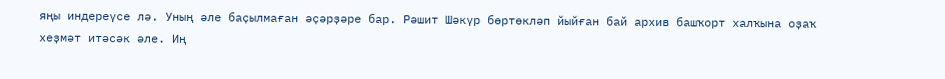яңы индереүсе лә. Уның әле баҫылмаған әҫәрҙәре бар. Рәшит Шәкүр бөртөкләп йыйған бай архив башҡорт халҡына оҙаҡ хеҙмәт итәсәк әле. Иң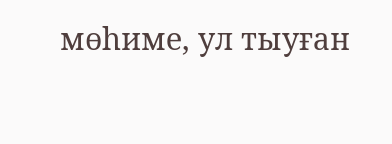мөһиме, ул тыуған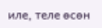иле, теле өсөн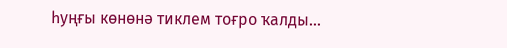һуңғы көнөнә тиклем тоғро ҡалды...